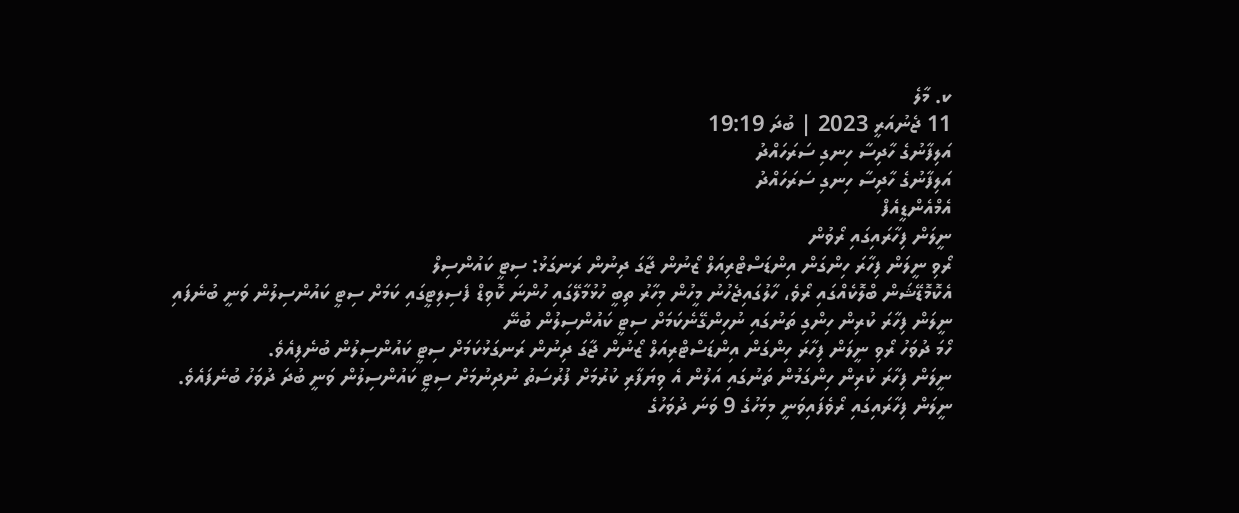ކ. މާލެ
11 ޖެނުއަރީ 2023 | ބުދަ 19:19
އަލިފާނުގެ ހާދިސާ ހިނގި ސަރަހައްދު
އަލިފާނުގެ ހާދިސާ ހިނގި ސަރަހައްދު
އެމްއެންޑީއެފް
ނީލަން ފިހާރައިގައި ރޯވުން
ރޯވި ނީލަން ފިހާރަ ހިންގަން އިންޑަސްޓްރިއަލް ޒޯނުން ޖާގަ ދިނުން ރަނގަޅު: ސިޓީ ކައުންސިލް
އެކޮމޮޑޭޝަން ބްލޮކެއްގައި ރޯވެ، ހާލުގައިޖެހުނު މީހުން މިހާރު ތިބީ ހުޅުމާލޭގައި ހުންނަ ކޮވިޑް ފެސިލިޓީގައި ކަމަށް ސިޓީ ކައުންސިލުން ވަނީ ބުނެފައި
ނީލަން ފިހާރަ ކުރިން ހިންގި ތަނުގައި ނުހިންގޭނެކަމަށް ސިޓީ ކައުންސިލުން ބުނޭ
ހޯމަ ދުވަހު ރޯވި ނީލަން ފިހާރަ ހިންގަން އިންޑަސްޓްރިއަލް ޒޯނުން ޖާގަ ދިނުން ރަނގަޅުކަމަށް ސިޓީ ކައުންސިލުން ބުނެފިއެވެ.
ނީލަން ފިހާރަ ކުރިން ހިންގަމުން ތަނުގައި އަލުން އެ ވިޔަފާރި ކުރުމަށް ފުރުސަތު ނުދިނުމަށް ސިޓީ ކައުންސިލުން ވަނީ ބުދަ ދުވަހު ބުނެފައެވެ.
ނީލަން ފިހާރައިގައި ރޯވެފައިވަނީ މިމަހުގެ 9 ވަނަ ދުވަހުގެ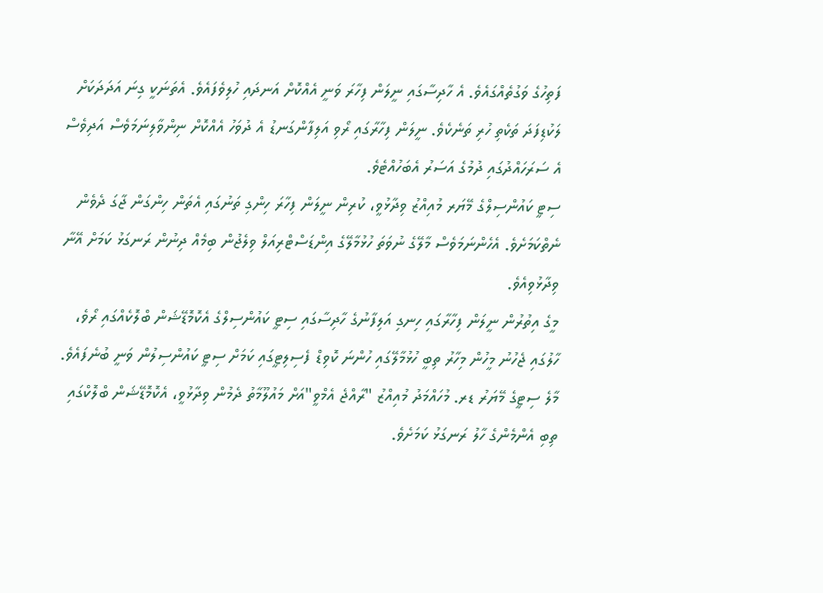ފަތިހުގެ ވަގުތެއްގައެވެ. އެ ހާދިސާގައި ނީލަން ފިހާރަ ވަނީ އެއްކޮށް އަނދައި ހުލިވެފައެވެ. އެތަނަކީ ގިނަ އަދަދަކަށް ލަކުޑިފަދަ ތަކެތި ހުރި ތަނެކެވެ. ނީލަން ފިހާރާގައި ރޯވި އަލިފާންގަނޑު އެ ދުވަހު އެއްކޮށް ނިންވާލިނަމަވެސް އަދިވެސް އެ ސަރަހައްދުގައި ދުމުގެ އަސަރު އެބަހުއްޓެވެ.
ސިޓީ ކައުންސިލްގެ މޭޔަރ މުއިއްޒު ވިދާޅުވީ، ކުރިން ނީލަން ފިހާރަ ހިންގި ތަނުގައި އެތަން ހިންގަން ޖާގަ ދެވެން ނެތްކަމަށެވެ. އެހެންނަމަވެސް މާލޭގެ ނުވަތަ ހުޅުމާލޭގެ އިންޑަސްޓްރިއަލް ވިލެޖުން ބިމެއް ދިނުން ރަނގަޅު ކަމަށް އޭނާ ވިދާޅުވިއެވެ.
މީގެ އިތުރުން ނީލަން ފިހާރާގައި ހިނގި އަލިފާނުގެ ހާދިސާގައި ސިޓީ ކައުންސިލްގެ އެކޮމޮޑޭޝަން ބްލޮކެއްގައި ރޯވެ، ހާލުގައި ޖެހުނު މީހުން މިހާރު ތިބީ ހުޅުމާލޭގައި ހުންނަ ކޮވިޑް ފެސިލިޓީގައި ކަމަށް ސިޓީ ކައުންސިލުން ވަނީ ބުނެފައެވެ.
މާލެ ސިޓީގެ މޭޔަރު ޑރ. މުހައްމަދު މުއިއްޒު "ރާއްޖެ އެމްވީ"އަށް މައުލޫމާތު ދެމުން ވިދާޅުވީ، އެކޮމޮޑޭޝަން ބްލޮކްގައި ތިބި އެންމެންގެ ހާލު ރަނގަޅު ކަމަށެވެ.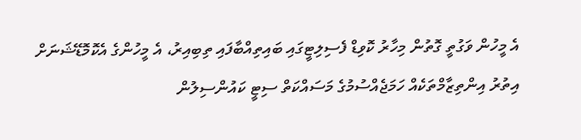އެ މީހުން ވަގުތީ ގޮތުން މިހާރު ކޮވިޑް ފެސިލިޓީގައި ބައިތިއްބާފައި ތިބިއިރު، އެ މީހުންގެ އެކޮމޮޑޭޝަނަށް އިތުރު އިންތިޒާމްތަކެއް ހަމަޖެއްސުމުގެ މަސައްކަތް ސިޓީ ކައުންސިލުން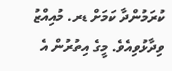ކުރަމުންދާ ކަމަށް ޑރ. މުއިއްޒު ވިދާޅުވިއެވެ. މީގެ އިތުރުން އެ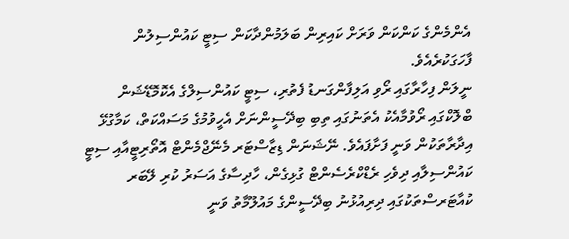އެންމެންގެ ކަންކަން ވަރަށް ކައިރިން ބަލަމުންދާކަން ސިޓީ ކައުންސިލުން ފާހަގަކުރެއެވެ.
ނީލަން ފިހާރާގައި ރޯވި އަލިފާންގަނޑު ފެތުރި، ސިޓީ ކައުންސިލްގެ އެކޮމޮޑޭޝަން ބްލޮކްގައި ރޯވުމާއެކު އެތަނުގައި ތިބި ބިދޭސީންނަށް އެހީވުމުގެ މަސައްކަތް، ކަމާގުޅޭ އިދާރާތަކުން ވަނީ ފަށާފައެވެ. ނޭޝަނަން ޑިޒާސްޓަރ މެނޭޖްމެންޓް އޮތޯރިޓީއާއި ސިޓީ ކައުންސިލާއި ދިވެހި ރެޑްކްރެސެންޓް ގުޅިގެން، ހާދިސާގެ އަސަރު ކުރި ލޭބަރ ކުއާޓަރސްތަކުގައި ދިރިއުޅުނު ބިދޭސީންގެ މައުލޫމާތު ވަނީ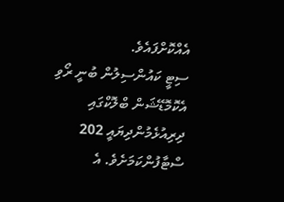އެއްކޮށްފައެވެ.
ސިޓީ ކައުންސިލުން ބުނީ ރޯވި އެކޮމޮޑޭޝަން ބްލޮކްގައި ދިރިއުޅެމުންދިޔައީ 202 ސްޓާފުންކަމަށެވެ. އެ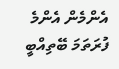އެންމެން އެންމެ ފުރަތަމަ ބޭތިއްބީ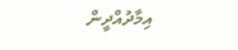އިމާދުއްދީން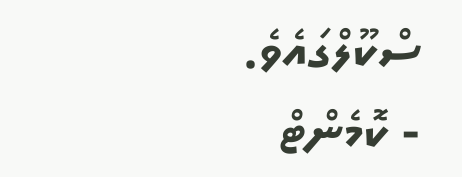ސްކޫލްގައެވެ.
- ކޮމެންޓް